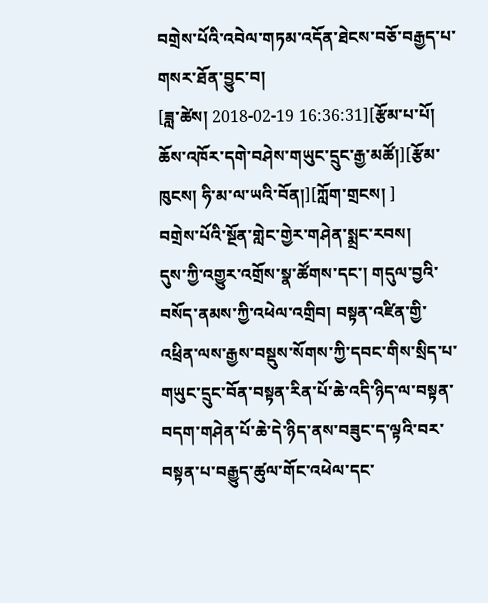བགྲེས་པོའི་འབེལ་གཏམ་འདོན་ཐེངས་བཅོ་བརྒྱད་པ་གསར་ཐོན་བྱུང་བ།
[ཟླ་ཚེས། 2018-02-19 16:36:31][རྩོམ་པ་པོ། ཆོས་འཁོར་དགེ་བཤེས་གཡུང་དྲུང་རྒྱ་མཚོ།][རྩོམ་ཁུངས། ཧི་མ་ལ་ཡའི་བོན།][ཀློག་གྲངས། ]
བགྲེས་པོའི་སྔོན་གླེང་གྱེར་གཤེན་སྨྲང་རབས།
དུས་ཀྱི་འགྱུར་འགྲོས་སྣ་ཚོགས་དང་། གདུལ་བྱའི་བསོད་ནམས་ཀྱི་འཕེལ་འགྲིབ། བསྟན་འཛིན་གྱི་འཕྲིན་ལས་རྒྱས་བསྡུས་སོགས་ཀྱི་དབང་གིས་སྲིད་པ་གཡུང་དྲུང་བོན་བསྟན་རིན་པོ་ཆེ་འདི་ཉིད་ལ་བསྟན་བདག་གཤེན་པོ་ཆེ་དེ་ཉིད་ནས་བཟུང་ད་ལྟའི་བར་བསྟན་པ་བརྒྱུད་ཚུལ་གོང་འཕེལ་དང་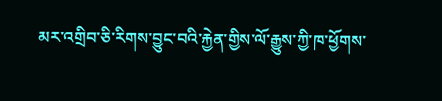མར་འགྲིབ་ཅི་རིགས་བྱུང་བའི་རྐྱེན་གྱིས་ལོ་རྒྱུས་ཀྱི་ཁ་ཕྱོགས་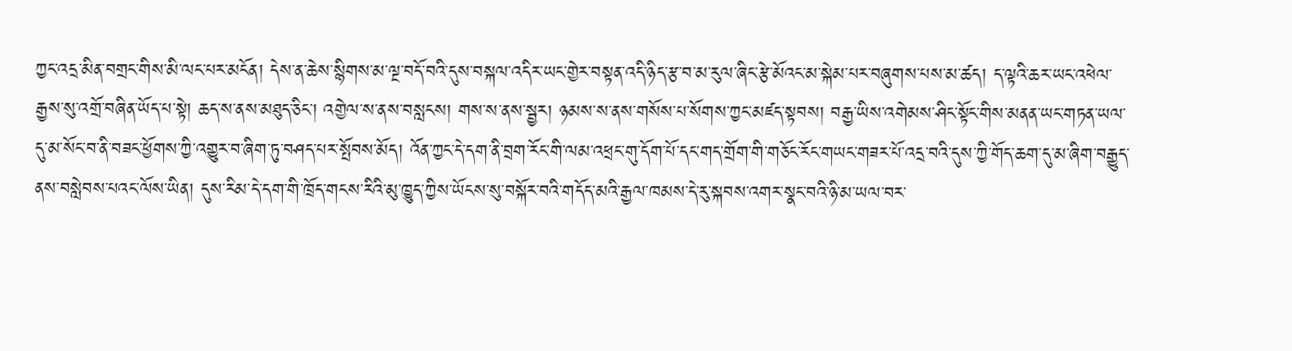ཀྱང་འདྲ་མིན་བགྲང་གིས་མི་ལང་པར་མངོན། དེས་ན་ཆེས་སྙིགས་མ་ལྔ་བདོ་བའི་དུས་བསྐལ་འདིར་ཡང་གྱེར་བསྟན་འདི་ཉིད་རྩ་བ་མ་རུལ་ཞིང་རྩེ་མོའང་མ་སྐེམ་པར་བཞུགས་པས་མ་ཚད། ད་ལྟའི་ཆར་ཡང་འཕེལ་རྒྱས་སུ་འགྲོ་བཞིན་ཡོད་པ་སྟེ། ཆད་ས་ནས་མཐུད་ཅིང་། འགྱེལ་ས་ནས་བསླངས། གས་ས་ནས་སྦྱར། ཉམས་ས་ནས་གསོས་པ་སོགས་ཀྱང་མཛད་སྟབས། བརྒྱ་ཡིས་འགེམས་ཤིང་སྟོང་གིས་མནན་ཡང་གཏན་ཡལ་དུ་མ་སོང་བ་ནི་བཟང་ཕྱོགས་ཀྱི་འགྱུར་བ་ཞིག་ཏུ་བཤད་པར་སྤོབས་མོད། འོན་ཀྱང་དེ་དག་ནི་བྲག་རོང་གི་ལམ་འཕྲང་གུ་དོག་པོ་དང་གད་གྲོག་གི་གཅོང་རོང་གཡང་གཟར་པོ་འདྲ་བའི་དུས་ཀྱི་གོད་ཆག་དུ་མ་ཞིག་བརྒྱུད་ནས་བསླེབས་པའང་ལོས་ཡིན། དུས་རིམ་དེ་དག་གི་ཁྲོད་གངས་རིའི་མུ་ཁྱུད་ཀྱིས་ཡོངས་སུ་བསྐོར་བའི་གདོད་མའི་རྒྱལ་ཁམས་དེ་རུ་སྐབས་འགར་སྣང་བའི་ཉི་མ་ཡལ་བར་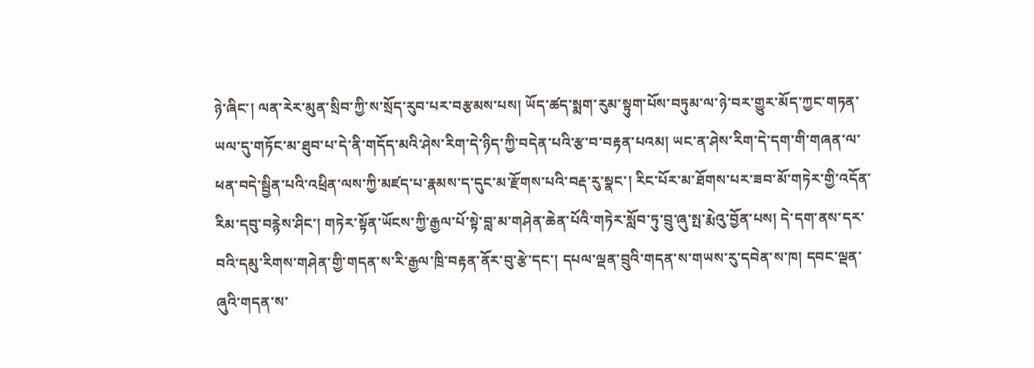ཉེ་ཞིང་། ལན་རེར་མུན་སྲིབ་ཀྱི་ས་སྲོད་རུབ་པར་བརྩམས་པས། ཡོད་ཚད་སྨག་རུམ་སྟུག་པོས་བཏུམ་ལ་ཉེ་བར་གྱུར་མོད་ཀྱང་གཏན་ཡལ་དུ་གཏོང་མ་ཐུབ་པ་དེ་ནི་གདོད་མའི་ཤེས་རིག་དེ་ཉིད་ཀྱི་བདེན་པའི་རྩ་བ་བརྟན་པའམ། ཡང་ན་ཤེས་རིག་དེ་དག་གི་གཞན་ལ་ཕན་བདེ་སྦྱིན་པའི་འཕྲིན་ལས་ཀྱི་མཛད་པ་རྣམས་ད་དུང་མ་རྫོགས་པའི་བརྡ་རུ་སྣང་། རིང་པོར་མ་ཐོགས་པར་ཟབ་མོ་གཏེར་གྱི་འདོན་རིམ་དབུ་བརྙེས་ཤིང་། གཏེར་སྟོན་ཡོངས་ཀྱི་རྒྱལ་པོ་སྟེ་བླ་མ་གཤེན་ཆེན་པོའི་གཏེར་སློབ་ཏུ་བྲུ་ཞུ་སྤ་རྨེའུ་བྱོན་པས། དེ་དག་ནས་དར་བའི་དམུ་རིགས་གཤེན་གྱི་གདན་ས་རི་རྒྱལ་ཁྲི་བརྟན་ནོར་བུ་རྩེ་དང་། དཔལ་ལྡན་བྲུའི་གདན་ས་གཡས་རུ་དབེན་ས་ཁ། དབང་ལྡན་ཞུའི་གདན་ས་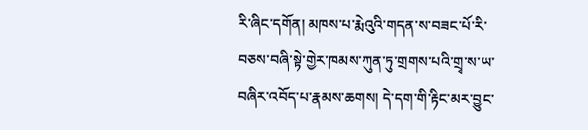རི་ཞིང་དགོན། མཁས་པ་རྨེའུའི་གདན་ས་བཟང་པོ་རི་བཅས་བཞི་སྟེ་གྱེར་ཁམས་ཀུན་ཏུ་གྲགས་པའི་གྲྭ་ས་ཡ་བཞིར་འབོད་པ་རྣམས་ཆགས། དེ་དག་གི་རྟིང་མར་བྱུང་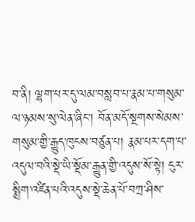བ་ནི། ལྷག་པར་དུ་ལམ་བསླབ་པ་རྣམ་པ་གསུམ་ལ་ཉམས་སུ་ལེན་ཞིང་། བོན་མདོ་སྔགས་སེམས་གསུམ་གྱི་རྒྱུད་ཁུངས་བཙུན་པ། རྣམ་པར་དག་པ་འདུལ་བའི་སྡེ་ཡི་སྡོམ་རྒྱུན་གྱི་འདུས་སོ་སྟེ། ངུར་སྨྲིག་འཛིན་པའི་འདུས་སྡེ་ཆེན་པོ་བཀྲ་ཤིས་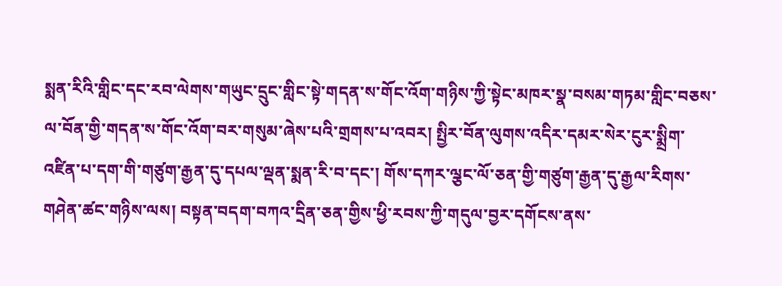སྨན་རིའི་གླིང་དང་རབ་ལེགས་གཡུང་དྲུང་གླིང་སྟེ་གདན་ས་གོང་འོག་གཉིས་ཀྱི་སྟེང་མཁར་སྣ་བསམ་གཏམ་གླིང་བཅས་ལ་བོན་གྱི་གདན་ས་གོང་འོག་བར་གསུམ་ཞེས་པའི་གྲགས་པ་འབར། སྤྱིར་བོན་ལུགས་འདིར་དམར་སེར་ངུར་སྨྲིག་འཛིན་པ་དག་གི་གཙུག་རྒྱན་དུ་དཔལ་ལྡན་སྨན་རི་བ་དང་། གོས་དཀར་ལྕང་ལོ་ཅན་གྱི་གཙུག་རྒྱན་དུ་རྒྱལ་རིགས་གཤེན་ཚང་གཉིས་ལས། བསྟན་བདག་བཀའ་དྲིན་ཅན་གྱིས་ཕྱི་རབས་ཀྱི་གདུལ་བྱར་དགོངས་ནས་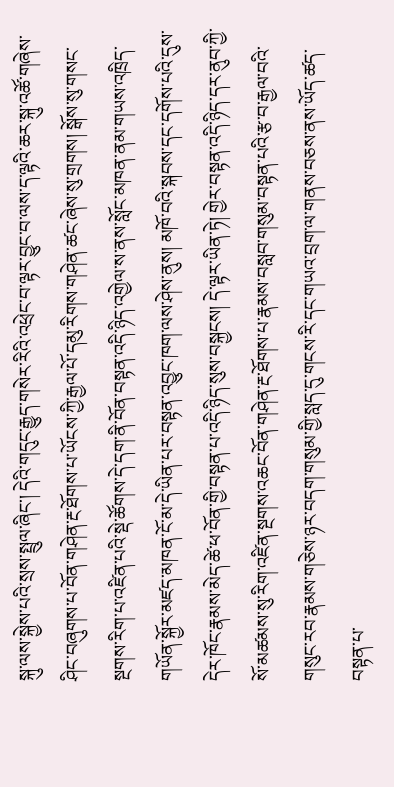སྐུ་ལས་སྐྱེས་པའི་སྲས་སྤྲུལ་ཞིང་། དེའི་གདུང་རྒྱུད་གསེར་རིའི་འཕྲེང་བ་ལྟར་བྱུང་བ་ལས་ད་ལྟའི་ཆར་སྐུ་འཚོ་གཞེས་ཤིང་བཞུགས་པ་བོན་གཤེན་རྔ་ཐོགས་པ་ཡོངས་ཀྱི་རྒྱལ་པོ་དམུ་རིགས་གཤེན་ཚང་ཞེས་སུ་གྲགས། སྒོས་སུ་གསང་སྔགས་རིག་པ་འཛིན་པའི་སྡེ་ཚོགས་དེ་དག་ནི་བོན་བསྟན་འདི་ཉིད་འགྱེལ་ས་ནས་སློང་མཁན་ནམ་གཡས་འཁྲིད་གཡོན་སྐྱོར་མཛད་མཁན་ངོ་མ་དེ་ཡིན་པར་བསྟན་འབྱུང་ཁག་ལས་ཤེས་ནུས། མཁོ་བའི་སྐབས་དང་དགོས་པའི་དུས་དེར་ཁོང་རྣམས་མེད་ཚེ་ཕ་བོན་གྱི་བསྟན་པ་འདི་ཉིད་སུས་བསྐྱངས། དེ་ལྟར་ཡིན་ཏེ། གྱེར་བསྟན་འདི་ཉིད་དར་ནུབ་ཀྱི་སོ་མཚམས་སུ་རིག་འཛིན་སྔགས་འཆང་བོན་གཤེན་རྔ་ཐོགས་པ་རྣམས་བསླབ་གསུམ་བསྟན་པའི་རྩ་བ་རྒྱལ་བའི་གསུང་རབ་རྣམས་གཅེས་ཉར་བདག་གསུམ་གྱི་སླད་དུ་གངས་རི་དང་གཡའ་བྲག་ལ་གནས་བཅས་ནས་ཡོད་ཚད་བསྟན་པ་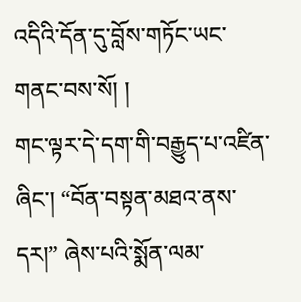འདིའི་དོན་དུ་བློས་གཏོང་ཡང་གནང་བས་སོ། །
གང་ལྟར་དེ་དག་གི་བརྒྱུད་པ་འཛིན་ཞིང་། “བོན་བསྟན་མཐའ་ནས་དར།” ཞེས་པའི་སྨོན་ལམ་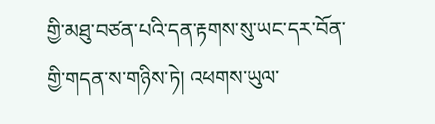གྱི་མཐུ་བཙན་པའི་དན་རྟགས་སུ་ཡང་དར་བོན་གྱི་གདན་ས་གཉིས་ཏེ། འཕགས་ཡུལ་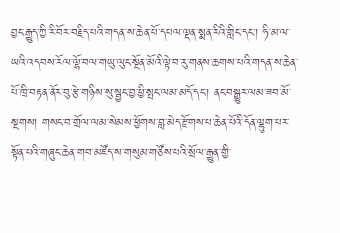བྱང་རྒྱུད་ཀྱི་རི་བོར་བརྗིད་པའི་གདན་ས་ཆེན་པོ་དཔལ་ལྡན་སྨན་རིའི་གླིང་དང་། ཧི་མ་ལ་ཡའི་འདབས་རོལ་ལྷོ་བལ་གཡུ་ལུང་སྔོན་མོའི་ལྟེ་བ་རུ་གནས་ཆགས་པའི་གདན་ས་ཆེན་པོ་ཁྲི་བརྟན་ནོར་བུ་རྩེ་གཉིས་སུ་སྦྱང་བྱ་ཕྱི་སྤང་ལམ་མདོ་དང་། ནང་བསྒྱུར་ལམ་ཟབ་མོ་སྔགས། གསང་བ་གྲོལ་ལམ་སེམས་ཕྱོགས་བླ་མེད་རྫོགས་པ་ཆེན་པོའི་དོན་ལྷུག་པར་སྟོན་པའི་གཞུང་ཆེན་གབ་མཛོད་ས་གསུམ་གཙོས་པའི་སྲོལ་རྒྱུན་གྱི་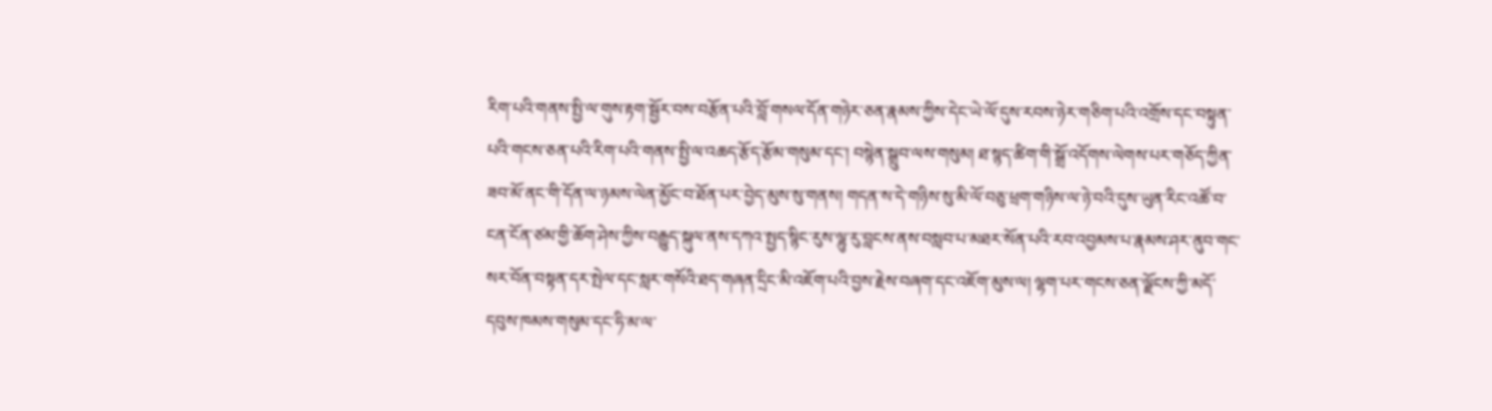རིག་པའི་གནས་སྤྱི་ལ་གུས་རྟག་སྦྱོར་བས་བརྩོན་པའི་བློ་གསལ་དོན་གཉེར་ཅན་རྣམས་ཀྱིས་དེང་ཡེ་ལོ་དུས་རབས་ཉེར་གཅིག་པའི་འགྲོས་དང་བསྟུན་པའི་གངས་ཅན་པའི་རིག་པའི་གནས་སྤྱི་ལ་འཆད་རྩོད་རྩོམ་གསུམ་དང་། བསྙེན་སྒྲུབ་ལས་གསུམ། ཐ་སྙད་ཚིག་གི་སྒྲོ་འདོགས་ལེགས་པར་གཅོད་ཀྱིན་ཟབ་མོ་ནང་གི་དོན་ལ་ཉམས་ལེན་མྱོང་བ་ཐོན་པར་བྱེད་མུས་སུ་གནས། གདན་ས་དེ་གཉིས་སུ་མི་ལོ་བཅུ་ཕྲག་གཉིས་ལ་ཉེ་བའི་དུས་ཡུན་རིང་འཚོ་བ་ངན་ངོན་ཙམ་གྱི་ཆོག་ཤེས་ཀྱིས་བརྒྱུད་སྐུལ་ནས་དཀའ་སྤྱད་སྙིང་རུས་ལྷུ་རུ་བླངས་ནས་བསླབ་པ་མཐར་སོན་པའི་རབ་འབྱམས་པ་རྣམས་ཤར་ནུབ་གང་སར་བོན་བསྟན་དར་སྤེལ་དང་སླར་གསོའི་ཐད་གཞན་དྲིང་མི་འཇོག་པའི་བྱས་རྗེས་བཞག་དང་འཇོག་མུས་ལ། ལྷག་པར་གངས་ཅན་ལྗོངས་ཀྱི་མདོ་དབུས་ཁམས་གསུམ་དང་ཧི་མ་ལ་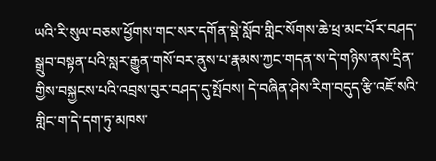ཡའི་རི་སུལ་བཅས་ཕྱོགས་གང་སར་དགོན་སྡེ་སློབ་གླིང་སོགས་ཆེ་ཕྲ་མང་པོར་བཤད་སྒྲུབ་བསྟན་པའི་སླར་རྒྱུན་གསོ་བར་ནུས་པ་རྣམས་ཀྱང་གདན་ས་དེ་གཉིས་ནས་དྲིན་གྱིས་བསྐྱངས་པའི་འབྲས་བུར་བཤད་དུ་སྤོབས། དེ་བཞིན་ཤེས་རིག་བདུད་རྩི་འཇོ་སའི་གླིང་ག་དེ་དག་ཏུ་མཁས་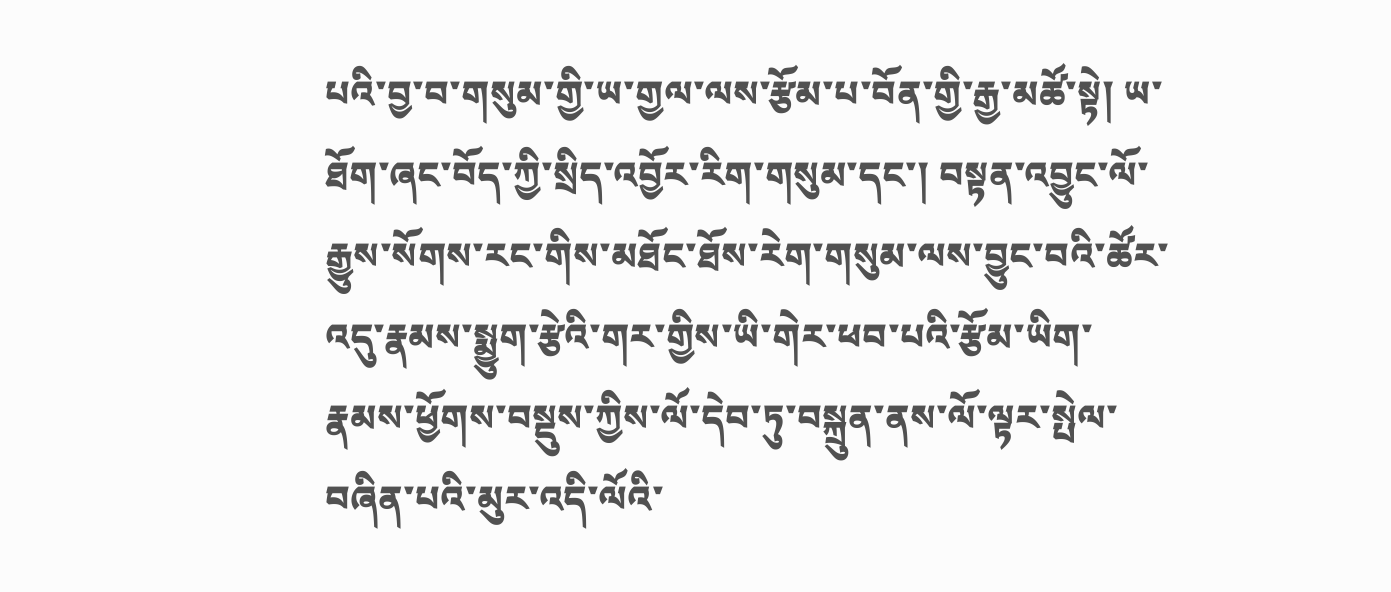པའི་བྱ་བ་གསུམ་གྱི་ཡ་གྱལ་ལས་རྩོམ་པ་བོན་གྱི་རྒྱ་མཚོ་སྟེ། ཡ་ཐོག་ཞང་བོད་ཀྱི་སྲིད་འབྱོར་རིག་གསུམ་དང་། བསྟན་འབྱུང་ལོ་རྒྱུས་སོགས་རང་གིས་མཐོང་ཐོས་རེག་གསུམ་ལས་བྱུང་བའི་ཚོར་འདུ་རྣམས་སྨྱུག་རྩེའི་གར་གྱིས་ཡི་གེར་ཕབ་པའི་རྩོམ་ཡིག་རྣམས་ཕྱོགས་བསྡུས་ཀྱིས་ལོ་དེབ་ཏུ་བསྐྲུན་ནས་ལོ་ལྟར་སྤེལ་བཞིན་པའི་མུར་འདི་ལོའི་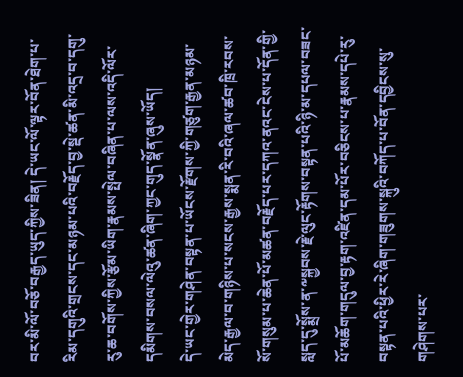བར་མི་ལོ་བཅོ་བརྒྱད་ཡུད་ཀྱིས་ཟིན། དེ་ཡང་ལོ་ལྟར་བོན་ཐེག་པ་རིམ་དགུའི་གྲངས་དང་མཉམ་པའི་བརྗོད་བྱ་སྡེ་ཚན་མི་འདྲ་བ་དགུ་རུ་ཆ་བགོས་ཀྱིས་རྩོམ་ཡིག་རྣམས་སྤེལ་བཞིན་པ་ལས་འདི་ལོར་དམིགས་བསལ་ལེའུ་ཚན་ཞིག་ཀྱང་གུད་སྣོན་ཞུས་ཡོད།
དེ་ཡང་གྱེར་གཤེན་བསྟན་པ་ཡོངས་རྫོགས་ཀྱི་གཙུག་རྒྱན་མཉམ་མེད་རྒྱལ་བ་གཉིས་པ་སངས་རྒྱས་སྨན་རི་བའི་ཞལ་ཚབ་ཁྲི་རབས་སོ་གསུམ་པ་ཆེན་པོ་མཚན་བརྗོད་པར་དཀའ་ནའང་ངེས་པ་དོན་གྱི་སླད་དུ་སྨྲོས་ན་༸སྐྱབས་རྗེ་ལུང་རྟོགས་བསྟན་པའི་ཉི་མ་དཔལ་བཟང་པོ་མཆོག་གདུལ་བྱ་རྟག་འཛིན་དམ་པོར་བཅིངས་པ་རྣམས་དཔེ་རུ་བསྟན་པའི་ཕྱིར་རེ་ཞིག་གཟུགས་སྐུའི་བཀོད་པ་བོན་དབྱིངས་སུ་གཤེགས་པར་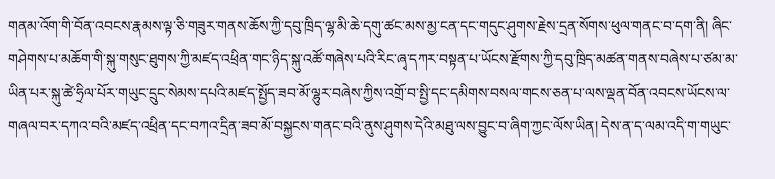གནམ་འོག་གི་བོན་འབངས་རྣམས་ལྟ་ཅི་གཟུར་གནས་ཆོས་ཀྱི་དབུ་ཁྲིད་ལྷ་མི་ཆེ་དགུ་ཚང་མས་མྱ་ངན་དང་གདུང་ཤུགས་རྗེས་དྲན་སོགས་ཕུལ་གནང་བ་དག་ནི། ཞིང་གཤེགས་པ་མཆོག་གི་སྐུ་གསུང་ཐུགས་ཀྱི་མཛད་འཕྲིན་གང་ཉིད་སྐུ་འཚོ་གཞེས་པའི་རིང་ཞྭ་དཀར་བསྟན་པ་ཡོངས་རྫོགས་ཀྱི་དབུ་ཁྲིད་མཚན་གནས་བཞེས་པ་ཙམ་མ་ཡིན་པར་སྐུ་ཚེ་ཧྲིལ་པོར་གཡུང་དྲུང་སེམས་དཔའི་མཛད་སྤྱོད་ཟབ་མོ་ལྷུར་བཞེས་ཀྱིས་འགྲོ་བ་སྤྱི་དང་དམིགས་བསལ་གངས་ཅན་པ་ལས་ལྡན་བོན་འབངས་ཡོངས་ལ་གཞལ་བར་དཀའ་བའི་མཛད་འཕྲིན་དང་བཀའ་དྲིན་ཟབ་མོ་བསྐྱངས་གནང་བའི་ནུས་ཤུགས་དེའི་མཐུ་ལས་བྱུང་བ་ཞིག་ཀྱང་ལོས་ཡིན། དེས་ན་ད་ལམ་འདི་ག་གཡུང་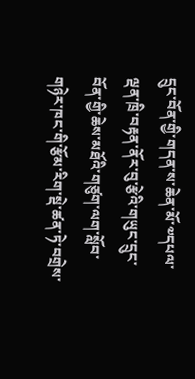དྲུང་བོན་གྱི་གདན་ས་ཆེན་མོ་༧དཔལ་ལྡན་ཁྲི་བརྟན་ནོར་བུ་རྩེའི་གཡུང་དྲུང་བོན་གྱི་ཆེས་མཐོའི་གཙུག་ལག་སློབ་གཉེར་ཁང་གི་རྩོམ་རིག་སྡེ་ཚན་ཏེ་བགྲེས་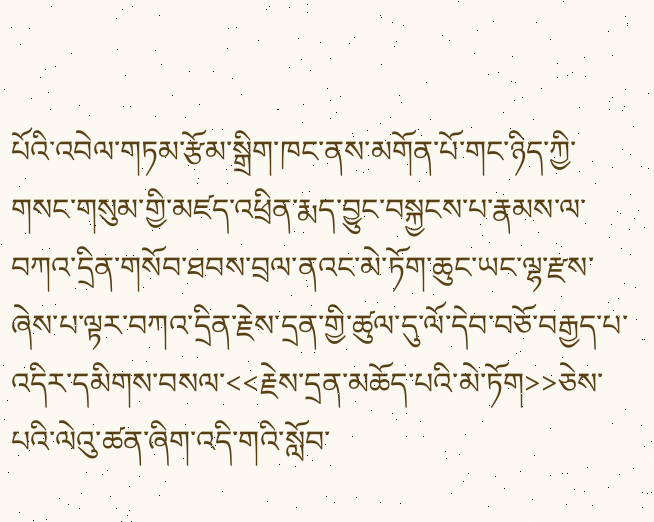པོའི་འབེལ་གཏམ་རྩོམ་སྒྲིག་ཁང་ནས་མགོན་པོ་གང་ཉིད་ཀྱི་གསང་གསུམ་གྱི་མཛད་འཕྲིན་རྨད་བྱུང་བསྐྱངས་པ་རྣམས་ལ་བཀའ་དྲིན་གསོབ་ཐབས་བྲལ་ནའང་མེ་ཏོག་ཆུང་ཡང་ལྷ་རྫས་ཞེས་པ་ལྟར་བཀའ་དྲིན་རྗེས་དྲན་གྱི་ཚུལ་དུ་ལོ་དེབ་བཅོ་བརྒྱད་པ་འདིར་དམིགས་བསལ་<<རྗེས་དྲན་མཆོད་པའི་མེ་ཏོག>>ཅེས་པའི་ལེའུ་ཚན་ཞིག་འདི་གའི་སློབ་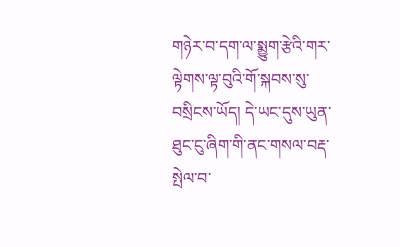གཉེར་བ་དག་ལ་སྨྱུག་རྩེའི་གར་ལྟེགས་ལྟ་བུའི་གོ་སྐབས་སུ་བསྲིངས་ཡོད། དེ་ཡང་དུས་ཡུན་ཐུང་ངུ་ཞིག་གི་ནང་གསལ་བརྡ་སྤེལ་བ་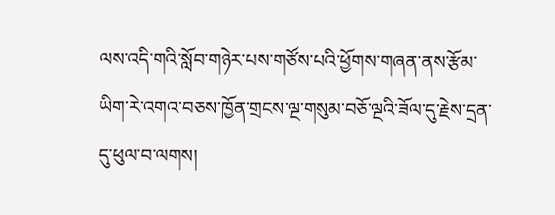ལས་འདི་གའི་སློབ་གཉེར་པས་གཙོས་པའི་ཕྱོགས་གཞན་ནས་རྩོམ་ཡིག་རེ་འགའ་བཅས་ཁྱོན་གྲངས་ལྔ་གསུམ་བཅོ་ལྔའི་ཟོལ་དུ་རྗེས་དྲན་དུ་ཕུལ་བ་ལགས།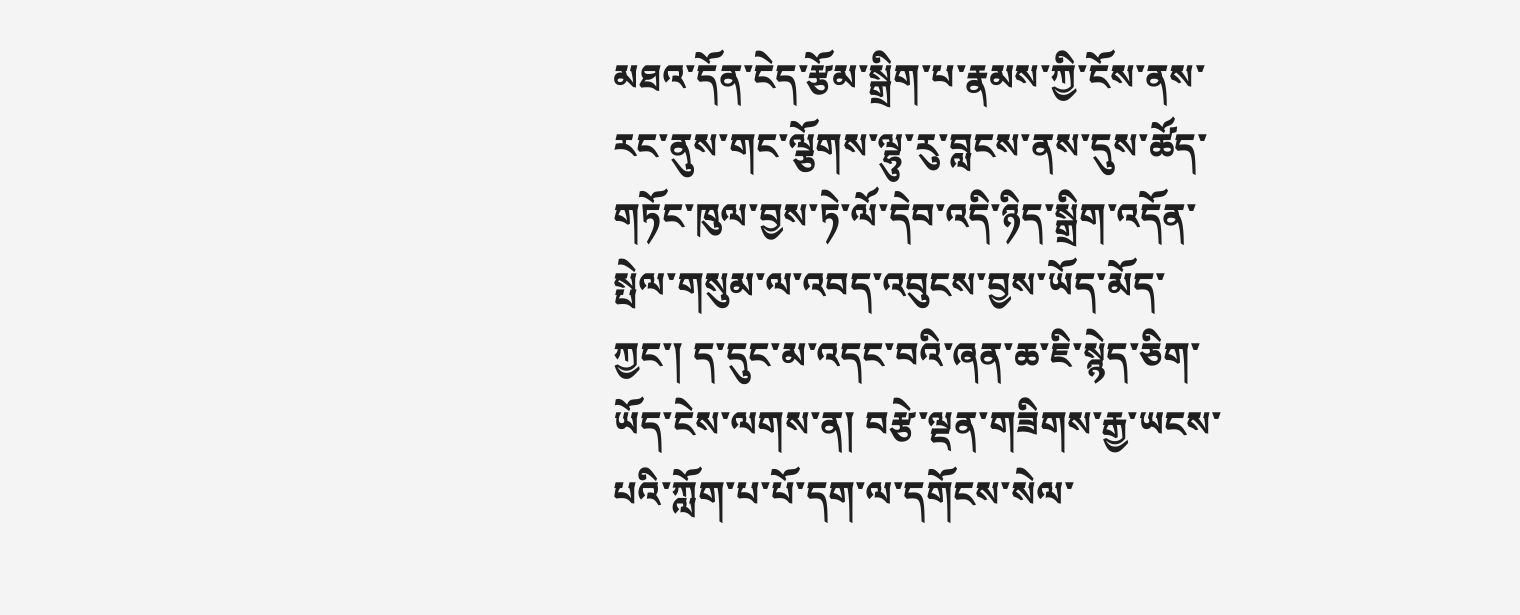མཐའ་དོན་ངེད་རྩོམ་སྒྲིག་པ་རྣམས་ཀྱི་ངོས་ནས་རང་ནུས་གང་ལྕོགས་ལྷུ་རུ་བླངས་ནས་དུས་ཚོད་གཏོང་ཁུལ་བྱས་ཏེ་ལོ་དེབ་འདི་ཉིད་སྒྲིག་འདོན་སྤེལ་གསུམ་ལ་འབད་འབུངས་བྱས་ཡོད་མོད་ཀྱང་། ད་དུང་མ་འདང་བའི་ཞན་ཆ་ཇི་སྙེད་ཅིག་ཡོད་ངེས་ལགས་ན། བརྩེ་ལྡན་གཟིགས་རྒྱ་ཡངས་པའི་ཀློག་པ་པོ་དག་ལ་དགོངས་སེལ་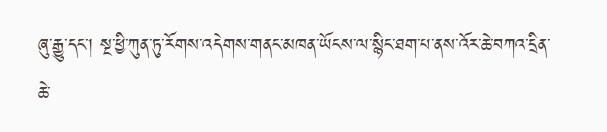ཞུ་རྒྱུ་དང་། སྔ་ཕྱི་ཀུན་ཏུ་རོགས་འདེགས་གནང་མཁན་ཡོངས་ལ་སྙིང་ཐག་པ་ནས་འོར་ཆེ་བཀའ་དྲིན་ཆེ་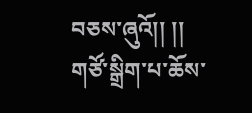བཅས་ཞུའོ།། །།
གཙོ་སྒྲིག་པ་ཆོས་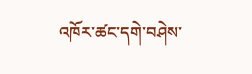འཁོར་ཚང་དགེ་བཤེས་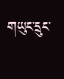གཡུང་དྲུང་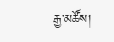རྒྱ་མཚོས།